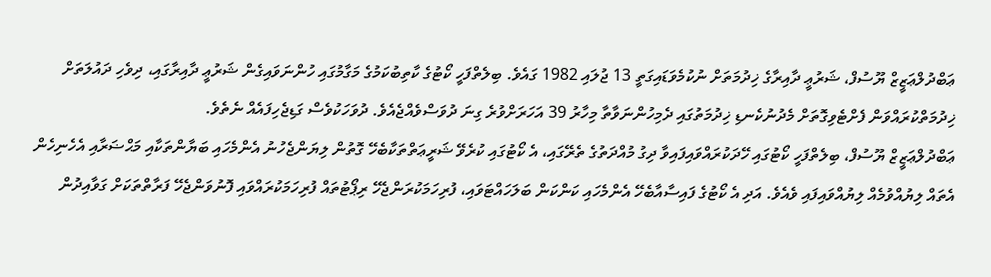ޢަބްދުލްޢަޒީޒް ޔޫސުފް، ޝަރުޢީ ދާއިރާގެ ޚިދުމަތަށް ނުކުމެވަޑައިގަތީ 13 ޖުލައި 1982 ގައެވެ. ބިލެތްފަހީ ކޯޓުގެ ކާތިބުކަމުގެ މަގާމުގައި ހުންނަވައިގެން ޝަރުޢީ ދާއިރާގައި، ދިވެހި ދައުލަތަށް ޚިދުމަތްކުރައްވަން ފެށްޓެވިގޮތަށް މެދުނުކެނޑި ޚިދުމަތުގައި ދެމިހުންނަވާތާ މިހާރު 39 އަހަރަށްވުރެ ގިނަ ދުވަސްވެއްޖެއެވެ. ދުވަހަކުވެސް ގަޑިޖެހިފައެއް ނެތެވެ.
ޢަބްދުލްޢަޒީޒް ޔޫސުފް، ބިލެތްފަހީ ކޯޓުގައި ހޭދަކުރައްވައިފައިވާ ދިގު މުއްދަތުގެ ތެރޭގައި، އެ ކޯޓުގައި ކުރެވޭ ޝަރީޢަތްތަކާބެހޭ ގޮތުން ލިޔަންޖެހުނު އެންމެހައި ބަޔާންތަކާއި މަޙްޟަރާއި އެހެނިހެން އެތައް ލިޔުއްވުމެއް ލިޔުއްވައިފައި ވެއެވެ. އަދި އެ ކޯޓުގެ ފައިސާއާބެހޭ އެންމެހައި ކަންކަން ބަލަހައްޓަވައި، ފުރިހަމަކުރަންޖެހޭ ރިޕޯޓުތައް ފުރިހަމަކުރައްވައި ފޮނުވަންޖެހޭ ފަރާތްތަކަށް ގަވާއިދުން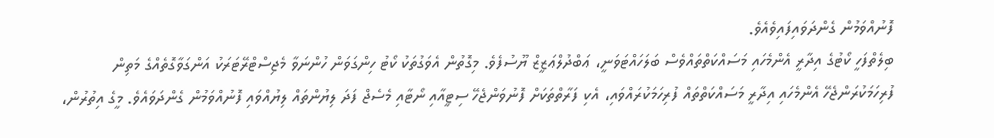ފޮނުއްވަމުން ގެންދަވައިފައިވެއެވެ.
ބިލެތްފަހީ ކޯޓުގެ އިދާރީ އެންމެހައި މަސައްކަތްތައްވެސް ބަލަހައްޓަވަނީ، ޢަބްދުލްޢަޒީޒް ޔޫސުފެވެ. މިގޮތުން އެވަގުތަކު ކޯޓު ހިންގަވަން ހުންނަވާ މެޖިސްޓްރޭޓަރަކު އަންގަވާގޮތެއްގެ މަތިން ފުރިހަމަކުރަންޖެހޭ އެންމެހައި އިދާރީ މަސައްކަތްތައް ފުރިހަމަކުރައްވައި، އެކި ފަރާތްތަކަށް ފޮނުވަންޖެހޭ ސިޓީއާއި ނޯޓާއި މެސެޖް ފަދަ ލިޔުންތައް ލިޔުއްވައި ފޮނުއްވަމުން ގެންދަވައެވެ. މީގެ އިތުރުން،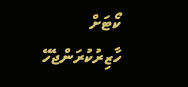ކޯޓަށް ހާޒިރުކުރަންޖެހޭ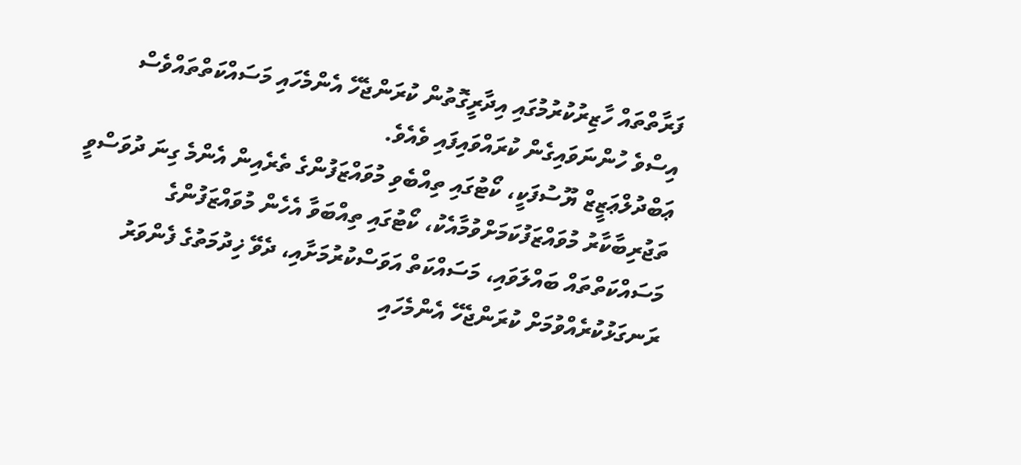ފަރާތްތައް ހާޒިރުކުރުމުގައި އިދާރީގޮތުން ކުރަންޖެހޭ އެންމެހައި މަސައްކަތްތައްވެސް އިސްވެ ހުންނަވައިގެން ކުރައްވައިފައި ވެއެވެ.
ޢަބްދުލްޢަޒީޒް ޔޫސުފަކީ، ކޯޓުގައި ތިއްބެވި މުވައްޒަފުންގެ ތެރެއިން އެންމެ ގިނަ ދުވަސްވީ ތަޖުރިބާކާރު މުވައްޒަފުކަމަށްވުމާއެކު، ކޯޓުގައި ތިއްބަވާ އެހެން މުވައްޒަފުންގެ މަސައްކަތްތައް ބައްލަވައި، މަސައްކަތް އަވަސްކުރުމަށާއި، ދެވޭ ޚިދުމަތުގެ ފެންވަރު ރަނގަޅުކުރެއްވުމަށް ކުރަންޖެހޭ އެންމެހައި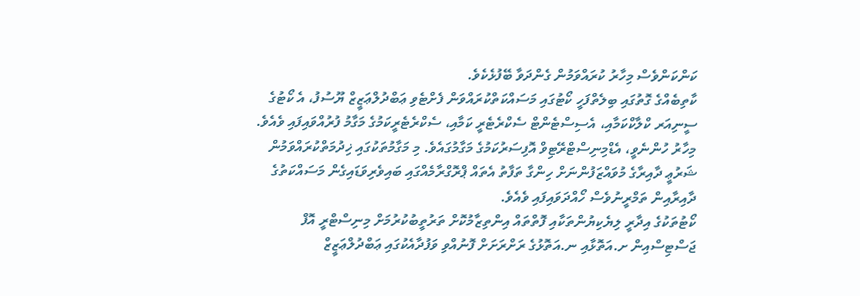ކަންކަންވެސް މިހާރު ކުރައްވަމުން ގެންދަވާ ބޭފުޅެކެވެ.
ކާތިބެއްގެ ގޮތުގައި ބިލެތްފަހީ ކޯޓުގައި މަސައްކަތްކުރައްވަން ފެށްޓެވި ޢަބްދުލްޢަޒީޒް ޔޫސުފު، އެ ކޯޓުގެ ސީނިއަރ ކްލާކްކަމާއި، އެސިސްޓެންޓް ސެކްރެޓެރީ ކަމާއި، ސެކްރެޓެރީކަމުގެ މަގާމު ފުރުއްވައިފައި ވެއެވެ. މިހާރު ހުންނެވީ، އެޑްމިނިސްޓްރޭޓިވް އޮފިސަރުކަމުގެ މަގާމުގައެވެ. މި މަގާމުތަކުގައި ޚިދުމަތްކުރައްވަމުން ޝަރުޢީ ދާއިރާގެ މުވައްޒަފުންނަށް ހިންގާ ތަފާތު އެތައް ޕްރޮގްރާމެއްގައި ބައިވެރިވަޑައިގެން މަސައްކަތުގެ ދާއިރާއިން ތަމްރީނުވެސް ހޯއްދަވައިފައި ވެއެވެ.
ކޯޓުތަކުގެ އިދާރީ ލިޔެކިޔުންތަކާއި ފޮތްތައް އިންތިޒާމުކޮށް ތަރުތީބުކުރުމަށް މިނިސްޓްރީ އޮފް ޖަސްޓިސްއިން ށ.އަތޮޅާއި ނ.އަތޮޅުގެ ރަށްރަށަށް ފޮނުއްވި ވަފުދާއެކުގައި ޢަބްދުލްޢަޒީޒް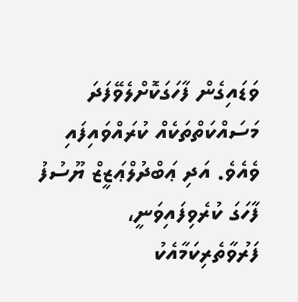ވަޑައިގެން ފާހަގަކޮށްލެވޭފަދަ މަސައްކަތްތަކެއް ކުރައްވައިފައި ވެއެވެ. އަދި ޢަބްދުލްޢަޒީޒް ޔޫސުފު ފާހަގަ ކުރެވިފައިވަނީ، ފަރުވާތެރިކަމާއެކު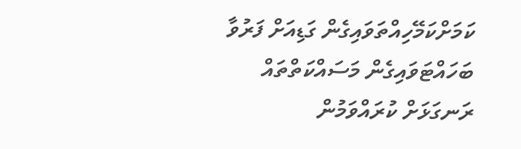ކަމަށްކަމޭހިއްތަވައިގެން ގަޑިއަށް ފަރުވާ ބަހައްޓަވައިގެން މަސައްކަތްތައް ރަނގަޅަށް ކުރައްވަމުން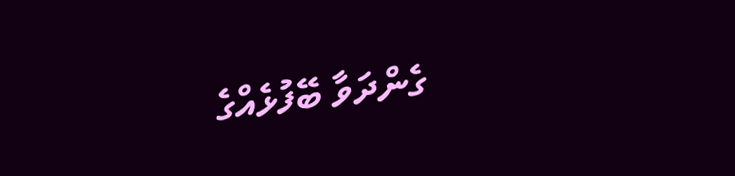ގެންދަވާ ބޭފުޅެއްގެ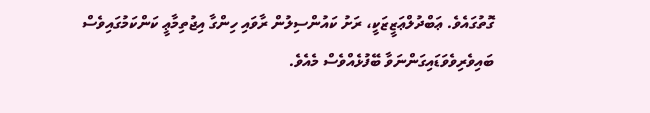ގޮތުގައެވެ. ޢަބްދުލްޢަޒީޒަކީ، ރަށު ކައުންސިލުން ރާވައި ހިންގާ އިޖުތިމާޢީ ކަންކަމުގައިވެސް ބައިވެރިވެވަޑައިގަންނަވާ ބޭފުޅެއްވެސް މެއެވެ.